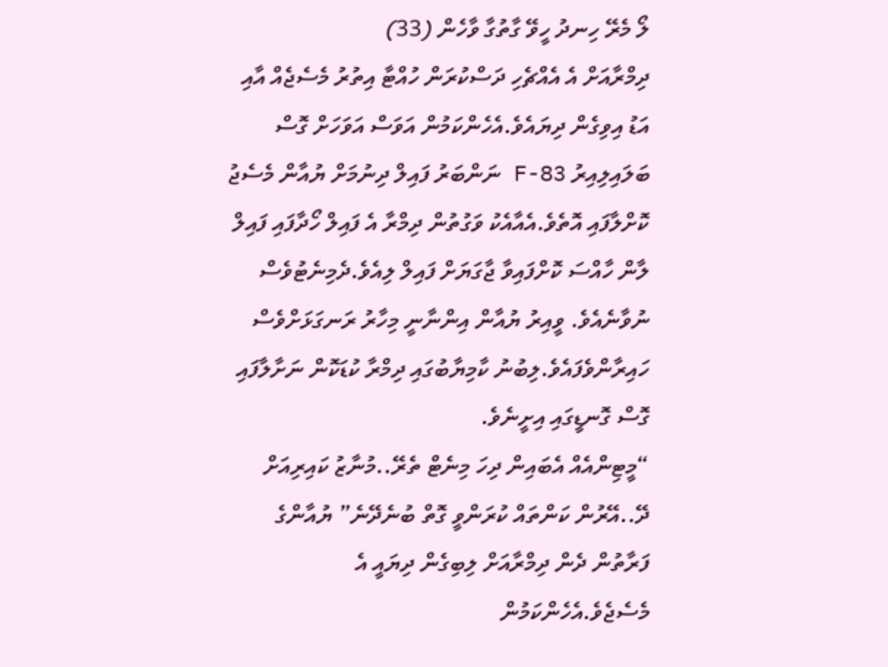ލޯ މެރޭ ހިނދު ހީވޭ ގާތުގާ ވާހެން (33)
ދިމްރާއަށް އެ އެއްޗެހި ދަސްކުރަން ހުއްޓާ އިތުރު މެސެޖެއް އާއި އަޑު އިވިގެން ދިޔައެވެ.އެހެންކަމުން އަވަސް އަވަހަށް ގޮސް ބަލައިލިއިރު F-83 ނަންބަރު ފައިލް ދިނުމަށް ޔުއާން މެސެޖު ކޮށްލާފައި އޮތެވެ.އެއާއެކު ވަގުތުން ދިމްރާ އެ ފައިލް ހޯދާފައި ފައިލް ލާން ހާއްސަ ކޮށްފައިވާ ޖާގަޔަށް ފައިލް ލިއެވެ.ދެމިނެޓުވެސް ނުވާނެއެވެ. ވީއިރު ޔުއާން އިންނާނީ މިހާރު ރަނގަޅަށްވެސް ހައިރާންވެފައެވެ.ލިބުނު ކާމިޔާބުގައި ދިމްރާ ކުޑަކޮން ނަށާލާފައި ގޮސް ގޮނޑީގައި އިށީނެވެ.
“މީޓިންއެއް އެބައިން ދިހަ މިނެޓް ތެރޭ..މުނާޒު ކައިރިއަށް ދޭ..އޭރުން ކަންތައް ކުރަންވީ ގޮތް ބުނެދޭނެ” ޔުއާންގެ ފަރާތުން ދެން ދިމްރާއަށް ލިބިގެން ދިޔައީ އެ މެސެޖެވެ.އެހެންކަމުން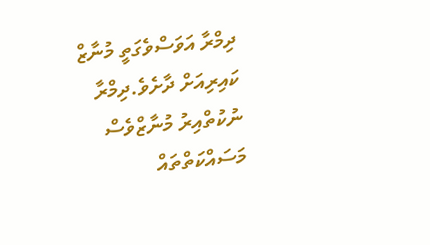ދިމްރާ އަވަސްވެގަތީ މުނާޒް ކައިރިއަށް ދާށެވެ.ދިމްރާ ނުކުތްއިރު މުނާޒްވެސް މަސައްކަތްތައް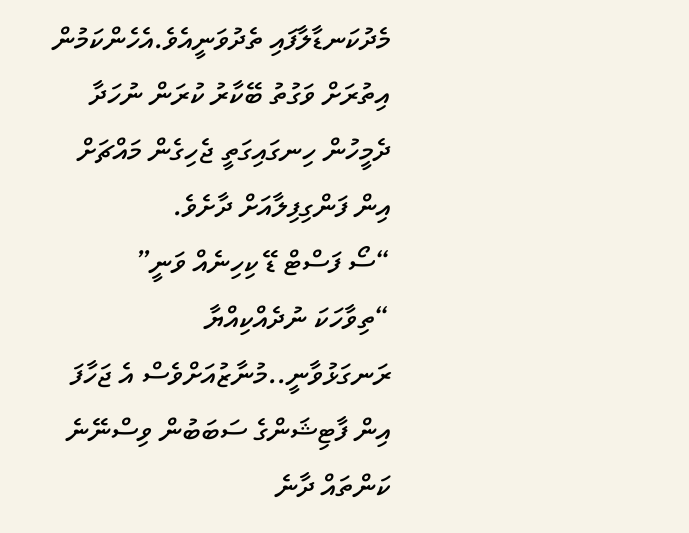މެދުކަނޑާލާފައި ތެދުވަނީއެވެ.އެހެންކަމުން އިތުރަށް ވަގުތު ބޭކާރު ކުރަން ނުހަދާ ދެމީހުން ހިނގައިގަތީ ޖެހިގެން މައްޗަށް އިން ފަންގިފިލާއަށް ދާށެވެ.
“ސޯ ފަސްޓް ޑޭ ކިހިނެއް ވަނީ”
“ތިވާހަކަ ނުދެއްކިއްޔާ ރަނގަޅުވާނީ..މުނާޒުއަށްވެސް އެ ޖަހާފަ އިން ފާޓިޝަންގެ ސަބަބުން ވިސްނޭނެ ކަންތައް ދާނެ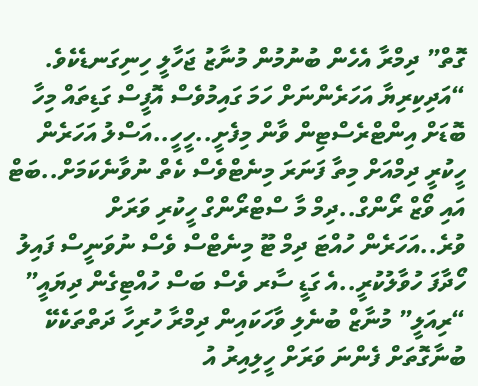ގޮތް” ދިމްރާ އެހެން ބުނުމުން މުނާޒު ޖަހާލީ ހިނިގަނޑެކެވެ.
“އަދިކިރިޔާ އަހަރެންނަށް ހަމަ ގައިމުވެސް އޮފީސް ގަޑިތައް މިހާ ބޮޑަށް އިންޓްރެސްޓިން ވާން މިފެށީ..ހީހީ..އަސްލު އަހަރެން ހީކުރީ ދިމްއަށް މިތާ ފަނަރަ މިނެޓްވެސް ކެތް ނުވާނެކަމަށް..ބަޓް އައި ވޯޒް ރޯންގް..ދިމް މާ ސްޓްރޯންގް ހީކުރި ވަރަށް ވުރެ..އަހަރެން ހުއްޓަ ދިމް ޓޫ މިނެޓްސް ވެސް ނުވަނީސް ފައިލު ހޯދާފަ ހުވާލުކުރީ..އެ ގަޑީ ސާރ ވެސް ބަސް ހުއްޓިގެން ދިޔައީ”
“ރިއަލީ” މުނާޒް ބުނެލި ވާހަކައިން ދިމްރާ ހުރިހާ ދަތްތަކެކޭ ބުނާގޮތަށް ފެންނަ ވަރަށް ހީލިއިރު އު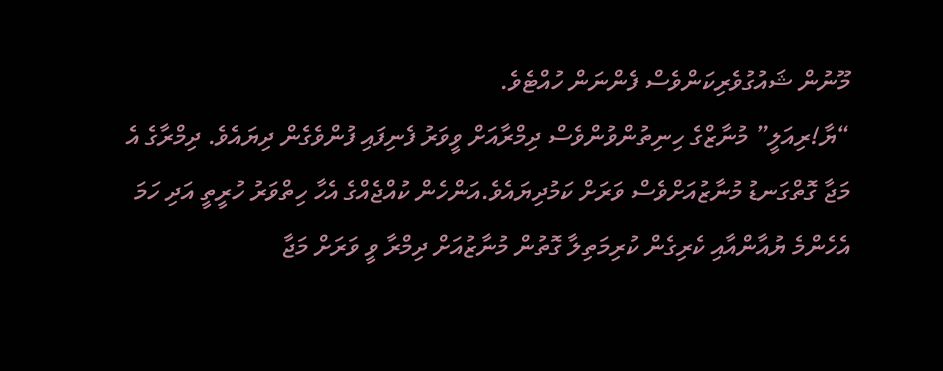މޫނުން ޝައުގުވެރިކަންވެސް ފެންނަން ހުއްޓެވެ.
“ޔާ!ރިއަލީ” މުނާޒްގެ ހިނިތުންވުންވެސް ދިމްރާއަށް ވީވަރު ފެނިފައި ފުންވެގެން ދިޔައެވެ. ދިމްރާގެ އެ މަޖާ ގޮތްގަނޑު މުނާޒުއަށްވެސް ވަރަށް ކަމުދިޔައެވެ.އަންހެން ކުއްޖެއްގެ އެހާ ހިތްވަރު ހުރީތީ އަދި ހަމަ އެހެންމެ ޔުއާންއާއި ކެރިގެން ކުރިމަތިލާ ގޮތުން މުނާޒުއަށް ދިމްރާ ވީ ވަރަށް މަޖާ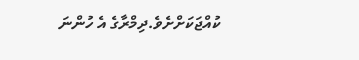ކުއްޖަކަށްށެވެ.ދިމްރާގެ އެ ހުންނަ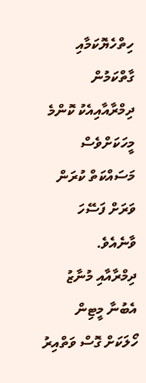ހިތްހެޔޮކަމާއި ގާތްކަމުން ދިމްރާއާއިއެކު ކޮންމެ މީހަކަށްވެސް މަސައްކަތް ކުރަން ވަރަށް ފަސޭހަ ވާނެއެވެ.
ދިމްރާއާއި މުނާޒު އެބުނާ މީޓިން ހޯލަކަށް ގޮސް ވަތްއިރު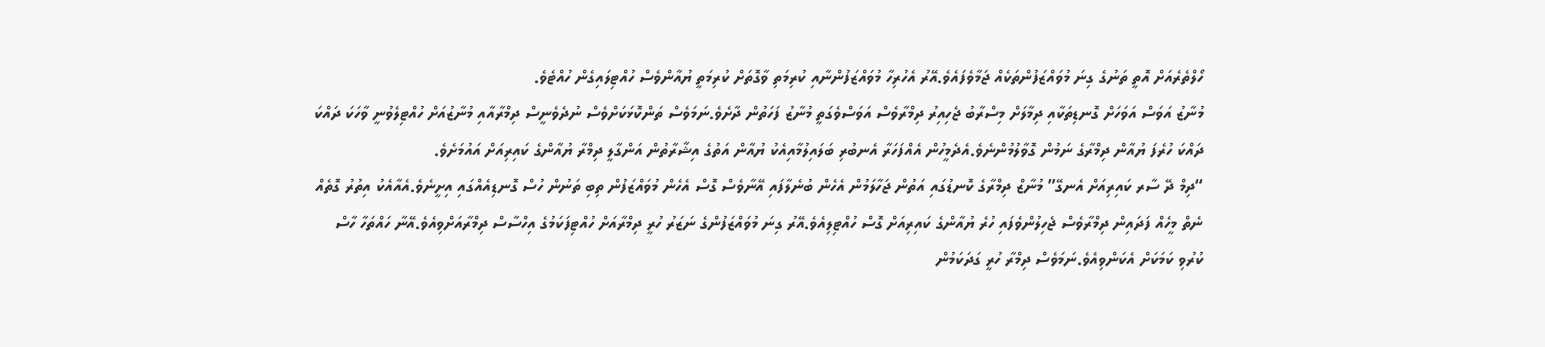ހޯލްތެރެއަށް އޮތީ ތަނުގެ ގިނަ މުވައްޒަފުންތަކެއް ޖަމާވެފައެވެ.އޭރު އެހުރިހާ މުވައްޒަފުންނާއި ކުރިމަތި ވާގޮތަށް ކުރިމަތީ ޔުއާންވެސް ހުއްޓިލައިގެން ހުއްޓެވެ.
މުނާޒު އަވަސް އަވަހަށް ގޮނޑިތަކާއި ދިމާލަށް މިސްރާބު ޖެހިއިރު ދިމްރާވެސް އަވަސްވެގަތީ މުނާޒު ފަހަތުން ދާށެވެ.ނަމަވެސް ތަންކޮޅަކަށްވެސް ނުދެވެނީސް ދިމްރާއާއި މުނާޒުއަށް ހުއްޓިލެވުނީ ވާހަކަ ދައްކަ ދައްކަ ހުރެފަ ޔުއާން ދިމްރާގެ ނަމުން ގޮވާލުމުންނެވެ.އެދެމީހުން އެއްފަހަރާ އެނބުރި ބަލައިލުމާއިއެކު ޔުއާން އަތުގެ އިޝާރާތުން އަންގާލީ ދިމްރާ ޔުއާންގެ ކައިރިއަށް އައުމަށެވެ.
“ދިމް ދޭ ސާރ ކައިރިއަށް އެނގޭ” މުނާޒް ދިމްރާގެ ކޮނޑުގައި އަތުން ޖަހާލަމުން އެހެން ބުނެލާފައި އޭނާވެސް ގޮސް އެހެން މުވައްޒަފުން ތިބި ތަނުން ހުސް ގޮނޑިއެއްގައި އިށީނެވެ.އެއާއެކު އިތުރު ގޮތެއް ނެތް މީހެއް ފަދައިން ދިމްރާވެސް ޖެހިލުންވެފައި ހުރެ ޔުއާންގެ ކައިރިއަށް ގޮސް ހުއްޓިލިއެވެ.އޭރު ގިނަ މުވައްޒަފުންގެ ނަޒަރު ހުރީ ދިމްރާއަށް ހުއްޓިފަކަމުގެ އިހްސާސް ދިމްރާއަށްވިއެވެ.އޭނާ ހައްތަހާ ހާސް ކުރުވި ކަމަކަށް އެކަންވިއެވެ.ނަމަވެސް ދިމްރާ ހުރީ ގަދަކަމުން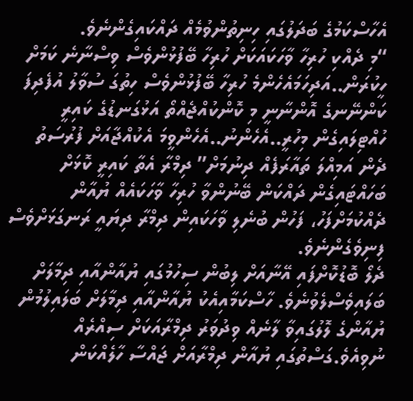އެހާސްކަމުގެ ބަދަލުގައި ހިނިތުންވުމެއް ދައްކައިގެންނެވެ.
“މި ދެއްކި ހުރިހާ ވާހަކައަކަށް ހުރިހާ ބޭފުޅުންވެސް ވިސްނާނެ ކަމަށް ހީކުރަން..އަދިހަމައެހެންމެ ހުރިހާ ބޭފުޅުންވެސް ހިތުގަ ސުވާލު އުފެދިފަ ކަންނޭނގެ އޮންނާނީ މި ކޮންކުއްޖެއްތޯ އަޅުގަނޑުގެ ކައިރީ ހުއްޓިލައިގެން މިހުރީ..އެހެންނު..އެހެންވީމަ އެކުއްޖާއަށް ފުރުސަތު ދެން އަމިއްލަ ތައާރަފެއް ދިނުމަށް” ދިމްރާ އެތާ ކައިރީ ކޮޅަށް ބަހައްޓައިގެން ދައްކަން ބޭނުންވާ ހުރިހާ ވާހަކައެއް ޔުއާން ދެއްކުމަށްފަހު، ފަހުން ބުނެލި ވާހަކައިން ދިމްރާ ދިޔައީ ރަނގަޅަށްވެސް ފިނިވެގެންނެވެ.
ދެލޯ ބޮޑުކޮށްފައި އޭނާއަށް ލިބުން ސިހުމުގައި ޔުއާންއާއި ދިމާލަށް ބަލައިވެސްލެވުނެވެ. ހާސްކަމާއިއެކު ޔުއާންއާއި ދިމާލަށް ބަލައިލުމުން ޔުއާންގެ ލޮލުގައިވާ ލާނެއް ވިދުވަރު ދިމްރާއަކަށް ސިއްރެއް ނުވިއެވެ.ގަސްތުގައި ޔުއާން ދިމްރާއަށް ޖައްސާ ހާލެއްކަން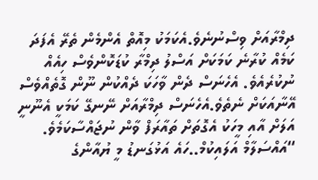ދިމްރާއަށް ވިސްނުނެވެ.އެކަމަކު މިއޮތް އެންމެން ތެރޭ އެފަދަ ކަމެއް ކުރާނެ ކަމަކަށް އަސްލު ދިމްރާ ކުޑަކޮންވެސް ހިއެއް ނުކުރެއެވެ. އެހެނަސް ދެން ވާހަކަ ދެއްކުން ނޫން ގޮތެއްވެސް އޭނާއަކަށް ނެތެވެ.އެހެނަސް ދިމްރާއަށް ނޭނގޭ ކަމަކީ އެނޫނީ އަލަށް އާއި މީހަކު އެގޮތަށް ތައާރަފް ވާން ނުޖައްސާކަމެވެ.
“އައްސަލާމް އަލައިކުމް..ހައެ އަޅުގަނޑު މީ ޔުއާންގެ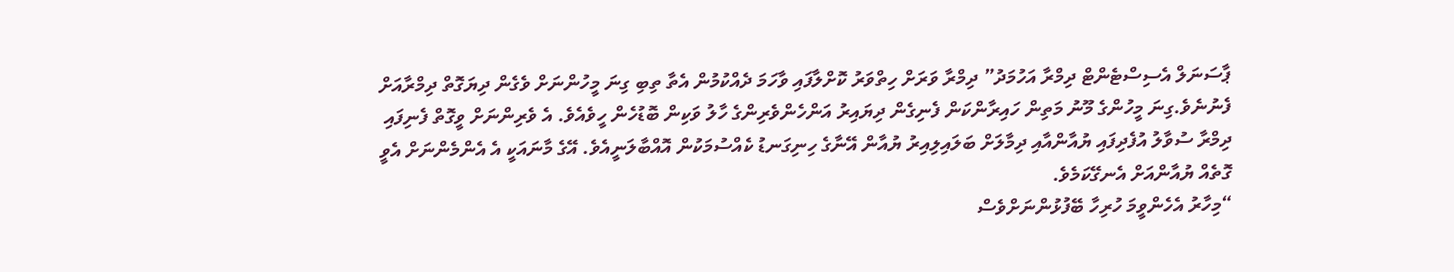ޕާސަނަލް އެސިސްޓެންޓް ދިމްރާ އަހުމަދު” ދިމްރާ ވަރަށް ހިތްވަރު ކޮށްލާފައި ވާހަމަ ދެއްކުމުން އެތާ ތިބި ގިނަ މީހުންނަށް ވެގެން ދިޔަގޮތް ދިމްރާއަށް ފެނުނެވެ.ގިނަ މީހުންގެ މޫނު މަތިން ހައިރާންކަން ފެނިގެން ދިޔައިރު އަންހެންވެރިންގެ ހާލު ވަކިން ބޮޑުހެން ހީވެއެވެ. އެ ވެރިންނަށް ވީގޮތް ފެނިފައި ދިމްރާ ސުވާލު އުފެދިފައި ޔުއާންއާއި ދިމާލަށް ބަލައިލިއިރު ޔުއާން އޭނާގެ ހިނިގަނޑު ކެއްސުމަކުން އޮއްބާލަނީއެވެ. އޭގެ މާނައަކީ އެ އެންމެންނަށް އެވީ ގޮތެއް ޔުއާންއަށް އެނގޭކަމެވެ.
“މިހާރު އެހެންވީމަ ހުރިހާ ބޭފުޅުންނަށްވެސް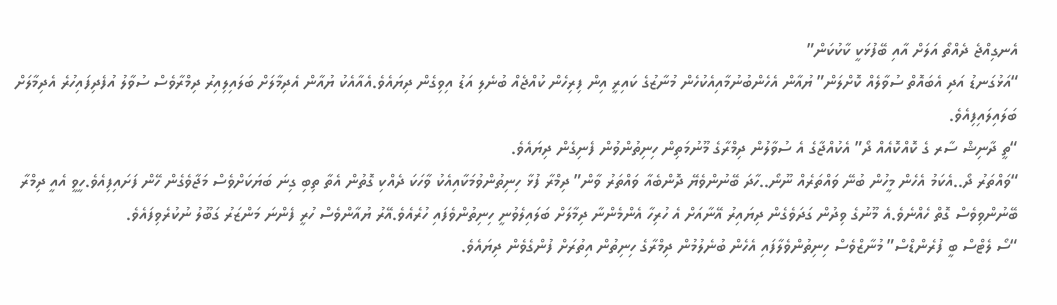އެނގިއްޖެ ދެއްތޯ އަލަށް އާއި ބޭފުޅަކީ ކާކުކަން”
“އަޅުގަނޑު އަދި އެބައޮތް ސުވާލެއް ކޮށްލަން” ޔުއާން އެހެންބުނުމާއިއެކުހެން މުނާޒުގެ ކައިރީ އިން ފިރިހެން ކުއްޖެއް ބުނެލި އަޑު އިވިގެން ދިޔައެވެ.އެއާއެކު ޔުއާން އެދިމާލަށް ބަލައިލިއިރު ދިމްރާވެސް ސުވާލު އުފެދިފައިހުރެ އެދިމާލަށް ބަލައިލައިފިއެވެ.
“ތީ ދާނިޝް ސާރ ގެ ކޮއްކޮއެއް ދޯ” އެކުއްޖާގެ އެ ސުވާލުން ދިމްރާގެ މޫނުމަތިން ހިނިތުންވުން ފެނިގެން ދިޔައެވެ.
“ވައްތަރު ދޯ..އެކަމު އެހެން މީހުން ބުނޭ ވައްތަރެއް ނޫނޯ..ހާދަ ބޭނުންވެޔޭ ދޮންބެއާ ވައްތަރު ވާން” ދިމްރާ ފުޅާ ހިނިތުންވުމަކާއިއެކު ވާހަކަ ދެއްކި ގޮތުން އެތާ ތިބި ގިނަ ބަޔަކަށްވެސް މަޖާވެގެން ހޭން ފަށައިފިއެވެ.ހީވީ އެއީ ދިމްރާ ބޭނުންވިވެސް ގޮތް ހެއްނެވެ.އެ މޫނުގެ ވިދުން ގަދަވެގެން ދިޔައިރު އޭނާއަށް އެ ހުރިހާ އެންމެންނާ ދިމާލަށް ބަލައިލެވުނީ ހިނިތުންވެފައި ހުރެއެވެ.އޭރު ޔުއާންވެސް ހުރީ ފެންނަ މަންޒަރު ގަބޫލު ނުކުރެވިފައެވެ.
“ސޯ ލެޓްސް ބީ ފުރެންޑްސް” މުނާޒްވެސް ހިނިތުންވެލާފައި އެހެން ބުނެލުމުން ދިމްރާގެ ހިނިތުން އިތުރަށް ފުންގެވެން ދިޔައެވެ.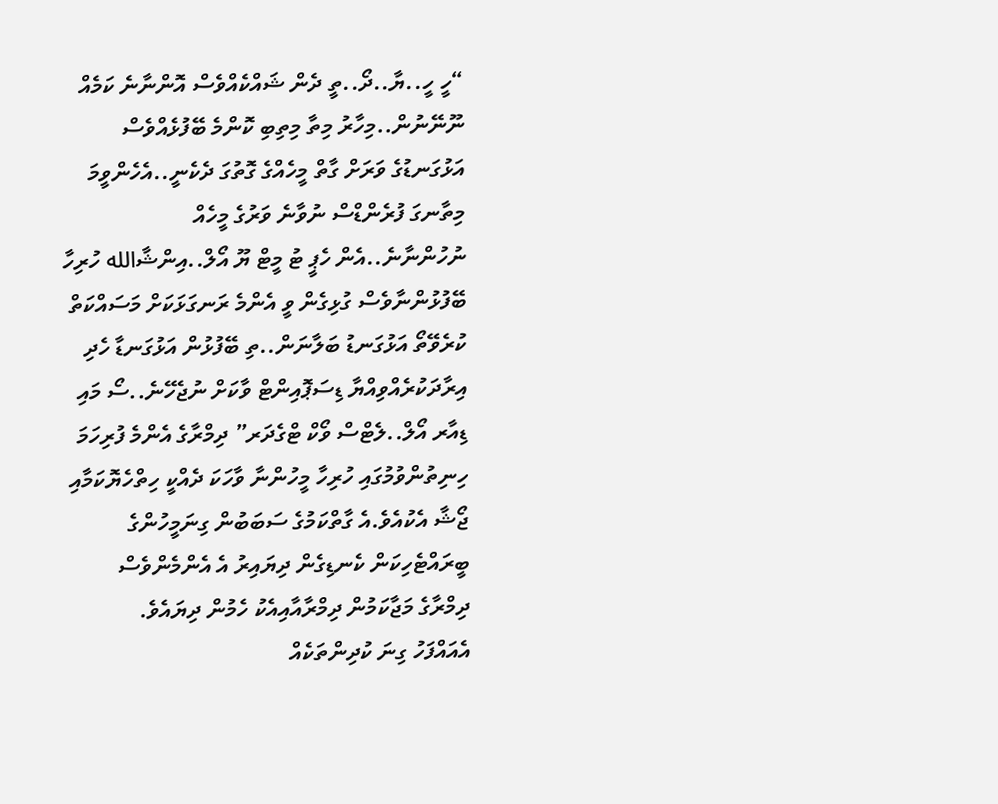“ހީ ހީ..ޔާ..ދޯ..ތީ ދެން ޝައްކެއްވެސް އޮންނާނެ ކަމެއް ނޫނޭނުން..މިހާރު މިތާ މިތިބި ކޮންމެ ބޭފުޅެއްވެސް އަޅުގަނޑުގެ ވަރަށް ގާތް މީހެއްގެ ގޮތުގަ ދެކެނީ..އެހެންވީމަ މިތާނގަ ފުރެންޑްސް ނުވާނެ ވަރުގެ މީހެއް ނުހުންނާނެ..އެން ހެޕީ ޓު މީޓް ޔޫ އޯލް..އިންޝާالله ހުރިހާ ބޭފުޅުންނާވެސް ގުޅިގެން ވީ އެންމެ ރަނގަޅަކަށް މަސައްކަތް ކުރެވޭތޯ އަޅުގަނޑު ބަލާނަން..ތި ބޭފުޅުން އަޅުގަނޑާ ހެދި އިރާދަކުރެއްވިއްޔާ ޑިސަޕޮއިންޓް ވާކަށް ނުޖެހޭނެ..ސޯ މައި ޑިއާރ އޯލް..ލެޓްސް ވޯކް ޓްގެދަރ” ދިމްރާގެ އެންމެ ފުރިހަމަ ހިނިތުންވުމުގައި ހުރިހާ މީހުންނާ ވާހަކަ ދެއްކީ ހިތްހެޔޮކަމާއި ޖޯޝާ އެކުއެވެ.އެ ގާތްކަމުގެ ސަބަބުން ގިނަމީހުންގެ ބީރައްޓެހިކަން ކެނޑިގެން ދިޔައިރު އެ އެންމެންވެސް ދިމްރާގެ މަޖާކަމުން ދިމްރާއާއިއެކު ހެމުން ދިޔައެވެ.
އެއައްފަހު ގިނަ ކުދިންތަކެއް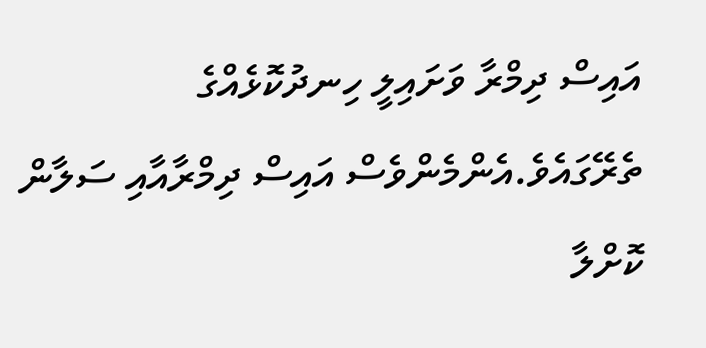އައިސް ދިމްރާ ވަށައިލީ ހިނދުކޮޅެއްގެ ތެރޭގައެވެ.އެންމެންވެސް އައިސް ދިމްރާއާއި ސަލާން ކޮށްލާ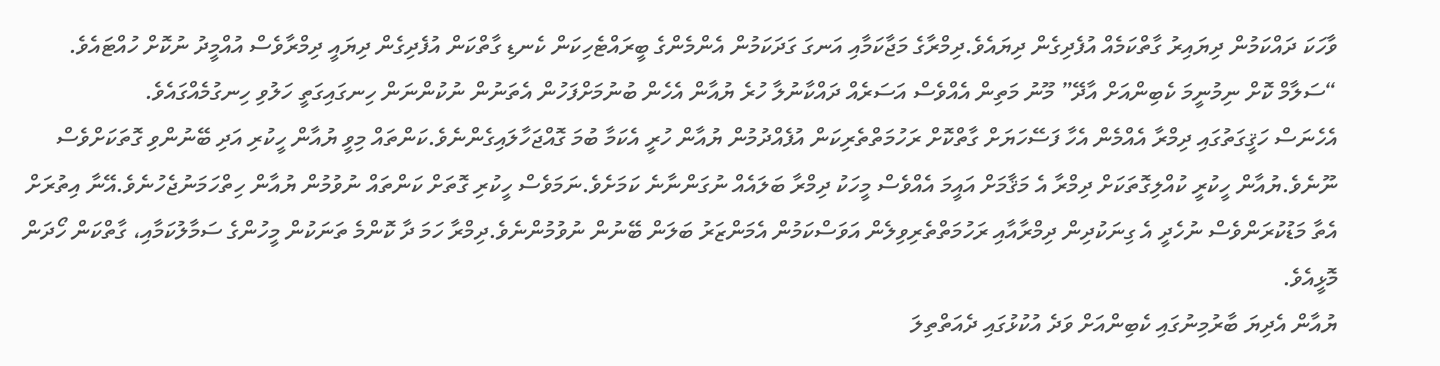ވާހަކަ ދައްކަމުން ދިޔައިރު ގާތްކަމެއް އުފެދިގެން ދިޔައެވެ.ދިމްރާގެ މަޖާކަމާއި އަނގަ ގަދަކަމުން އެންމެންގެ ބީރައްޓެހިކަން ކެނޑި ގާތްކަން އުފެދިގެން ދިޔައީ ދިމްރާވެސް އުއްމީދު ނުކޮށް ހުއްޓައެވެ.
“ސަލާމް ކޮށް ނިމުނީމަ ކެބިންއަށް އާދޭ” މޫނު މަތިން އެއްވެސް އަސަރެއް ދައްކާނުލާ ހުރެ ޔުއާން އެހެން ބުނުމަށްފަހުން އެތަނުން ނުކުންނަން ހިނގައިގަތީ ހަލުވި ހިނގުމެއްގައެވެ.
އެހެނަސް ހަޤީގަތުގައި ދިމްރާ އެއްމެން އެހާ ފަސޭހަޔަށް ގާތްކޮށް ރަހުމަތްތެރިކަން އުފެއްދުމުން ޔުއާން ހުރީ އެކަމާ ބުމަ ގޮއްޖަހާލައިގެންނެވެ.ކަންތައް މިވީ ޔުއާން ހީކުރި އަދި ބޭނުންވި ގޮތަކަށްވެސް ނޫނެވެ.ޔުއާން ހީކުރީ ކުއްލިގޮތަކަށް ދިމްރާ އެ މަޤާމަށް އައީމަ އެއްވެސް މީހަކު ދިމްރާ ބަލައެއް ނުގަންނާނެ ކަމަށެވެ.ނަމަވެސް ހީކުރި ގޮތަށް ކަންތައް ނުވުމުން ޔުއާން ހިތްހަމަނުޖެހުނެވެ.އޭނާ އިތުރަށް އެތާ މަޑުކުރަންވެސް ނުހެދީ އެ ގިނަކުދިން ދިމްރާއާއި ރަހުމަތްތެރިވިލެން އަވަސްކަމުން އެމަންޒަރު ބަލަން ބޭނުން ނުވުމުންނެވެ.ދިމްރާ ހަމަ ދާ ކޮންމެ ތަނަކުން މީހުންގެ ސަމާލުކަމާއި، ގާތްކަން ހޯދަން މޮޅީއެވެ.
ޔުއާން އެދިޔަ ބާރުމިނުގައި ކެބިންއަށް ވަދެ އުކުޅުގައި ދެއަތްތިލަ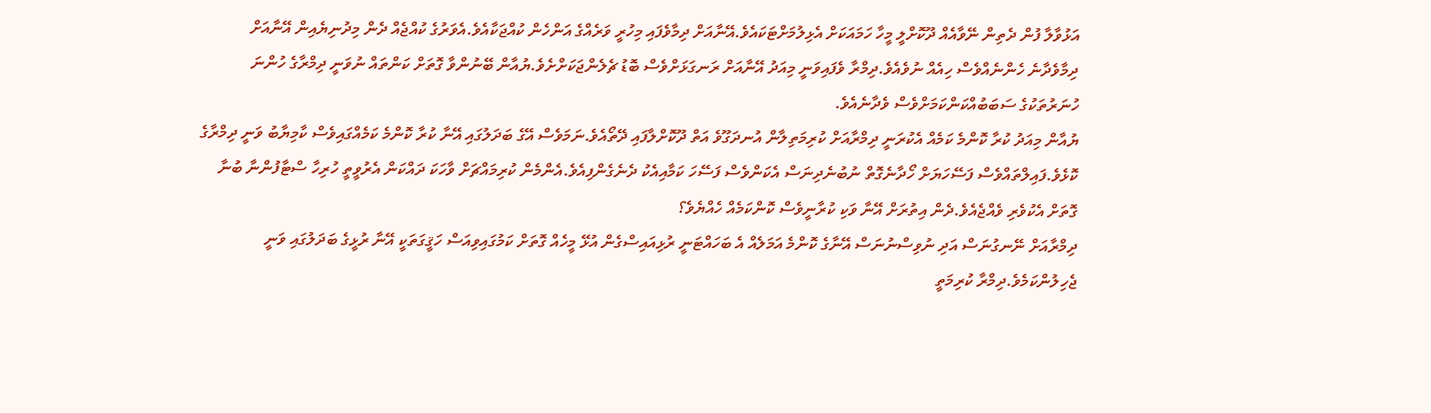އަޅުވާލާ ފުން ދެތިން ނޭވާއެއް ދޫކޮށްލީ މީހާ ހަމައަކަށް އެޅިލުމަށްޓަކައެވެ.އޭނާއަށް ދިމާވެފައި މިހުރީ ވަރެއްގެ އަންހެން ކުއްޖަކާއެވެ.އެވަރުގެ ކުއްޖެއް ދެން މިދުނިޔެއިން އޭނާއަށް ދިމާވެދާނެ ހެންނެއްވެސް ހިއެއް ނުވެއެވެ.ދިމްރާ ވެފައިވަނީ މިއަދު އޭނާއަށް ރަނގަޅަށްވެސް ބޮޑު ޗެލެންޖަކަށްށެވެ.ޔުއާން ބޭނުންވާ ގޮތަށް ކަންތައް ނުވަނީ ދިމްރާގެ ހުންނަ ހުނަރުތަކުގެ ސަބަބުއްކަންކަމަށްވެސް ވެދާނެއެވެ.
ޔުއާން މިއަދު ކުރާ ކޮންމެ ކަމެއް އެކުރަނީ ދިމްރާއަށް ކުރިމަތިލާން އުނދަގޫވެ އަތް ދޫކޮށްލާފައި ދޭތޯއެވެ.ނަމަވެސް އޭގެ ބަދަލުގައި އޭނާ ކުރާ ކޮންމެ ކަމެއްގައިވެސް ކާމިޔާބު ވަނީ ދިމްރާގެ ކޮޅެވެ.ފައިލްތައްވެސް ފަސޭހަޔަށް ހޯދާނެގޮތް ނުބުނެދިނަސް އެކަންވެސް ފަސޭހަ ކަމާއިއެކު ދެނެގެންފިއެވެ.އެންމެން ކުރިމައްޗަށް ވާހަކަ ދައްކަން އެރުވީތީ ހުރިހާ ސްޓާފުންނާ ބުނާ ގޮތަށް އެކުވެރި ވެއްޖެއެވެ.ދެން އިތުރަށް އޭނާ ވަކި ކުރާނީވެސް ކޮންކަމެއް ހެއްޔެވެ؟
ދިމްރާއަށް ނޭނގުނަސް އަދި ނުވިސްނުނަސް އޭނާގެ ކޮންމެ އަމަލެއް އެ ބަހައްޓަނީ ރުޅިއައިސްގެން އުޅޭ މީހެއް ގޮތަށް ކަމުގައިވިއަސް ހަޤީގަތަކީ އޭނާ ރުޅީގެ ބަދަލުގައި ވަނީ ޖެހިލުންކަމެވެ.ދިމްރާ ކުރިމަތީ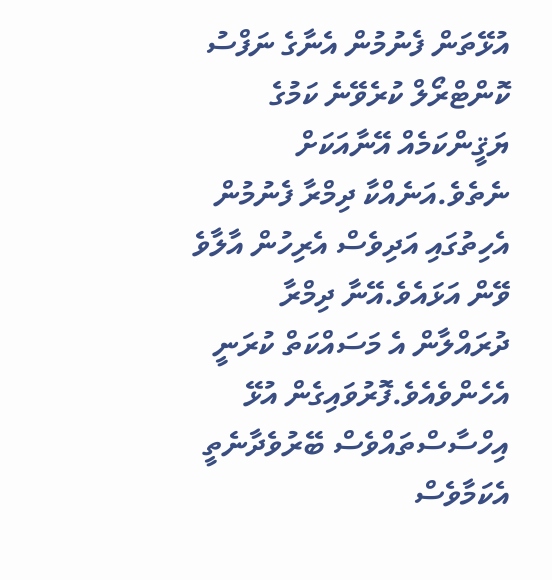އުޅޭތަން ފެނުމުން އެނާގެ ނަފްސު ކޮންޓްރޯލް ކުރެވޭނެ ކަމުގެ ޔަޤީންކަމެއް އޭނާއަކަށް ނެތެވެ.އަނެއްކާ ދިމްރާ ފެނުމުން އެހިތުގައި އަދިވެސް އެރިހުން އާލާވެ ވޭން އަޅައެވެ.އޭނާ ދިމްރާ ދުރައްލާން އެ މަސައްކަތް ކުރަނީ އެހެންވެއެވެ.ފޮރުވައިގެން އުޅޭ އިހްސާސްތައްވެސް ބޭރުވެދާނެތީ އެކަމާވެސް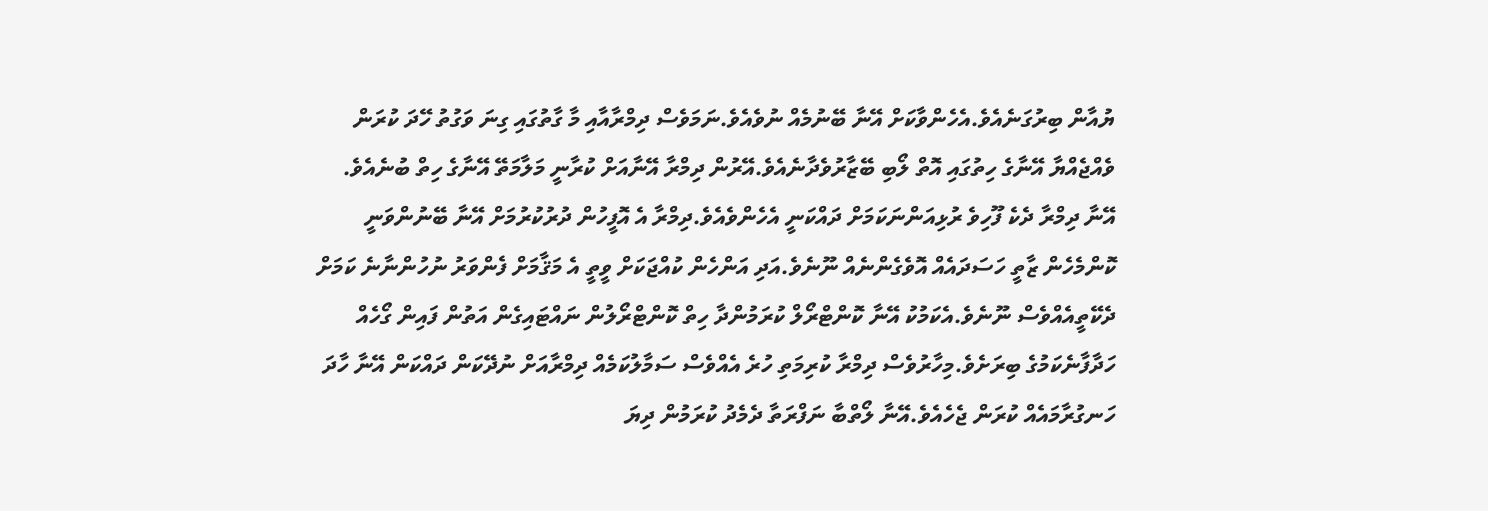ޔުއާން ބިރުގަނެއެވެ.އެހެންވާކަށް އޭނާ ބޭނުމެއް ނުވެއެވެ.ނަމަވެސް ދިމްރާއާއި މާ ގާތުގައި ގިނަ ވަގުތު ހޭދަ ކުރަން ވެއްޖެއްޔާ އޭނާގެ ހިތުގައި އޮތް ލޯބި ބޭޒާރުވެދާނެއެވެ.އޭރުން ދިމްރާ އޭނާއަށް ކުރާނީ މަލާމަތޭ އޭނާގެ ހިތް ބުނެއެވެ.
އޭނާ ދިމްރާ ދެކެ ފޫހިވެ ރުޅިއަންނަކަމަށް ދައްކަނީ އެހެންވެއެވެ.ދިމްރާ އެ އޮފީހުން ދުރުކުރުމަށް އޭނާ ބޭނުންވަނީ ކޮންމެހެން ޒާތީ ހަސަދައެއް އޮވެގެންނެއް ނޫނެވެ.އަދި އަންހެން ކުއްޖަކަށް ވީތީ އެ މަޤާމަށް ފެންވަރު ނުހުންނާނެ ކަމަށް ދެކޭތީއެއްވެސް ނޫނެވެ.އެކަމުކު އޭނާ ކޮންޓްރޯލް ކުރަމުންދާ ހިތް ކޮންޓްރޯލުން ނައްޓައިގެން އަތުން ފައިން ގޯހެއް ހަދާފާނެކަމުގެ ބިރަށެވެ.މިހާރުވެސް ދިމްރާ ކުރިމަތި ހުރެ އެއްވެސް ސަމާލުކަމެއް ދިމްރާއަށް ނުދޭކަން ދައްކަން އޭނާ ހާދަ ހަނގުރާމައެއް ކުރަން ޖެހެއެވެ.އޭނާ ލޯތްބާ ނަފްރަތާ ދެމެދު ކުރަމުން ދިޔަ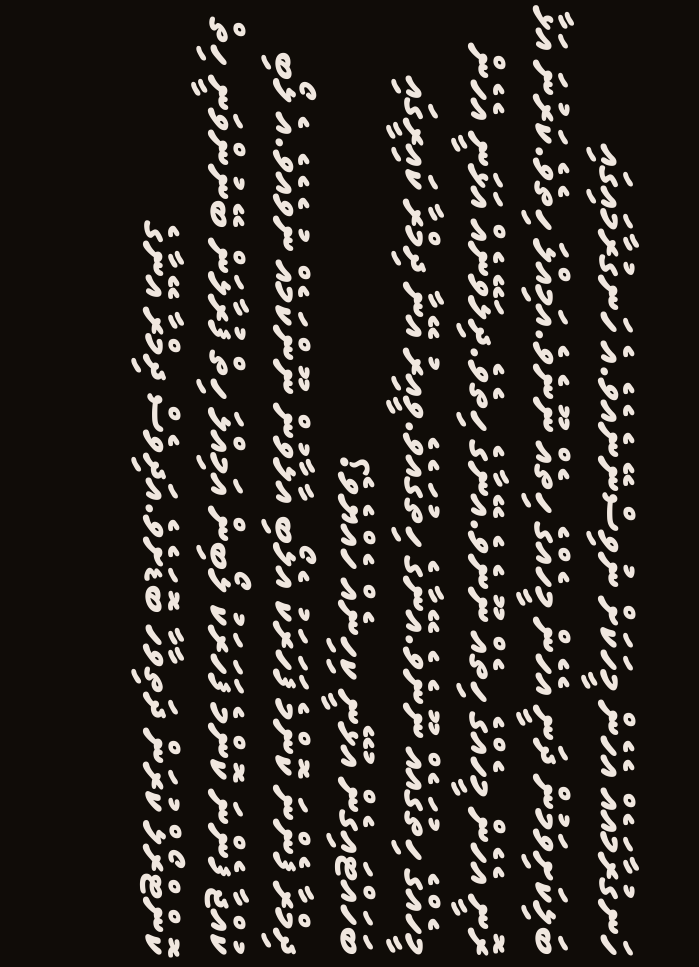ހަނގުރާމައެއް އެހެން މީހަކަށް ނުވިސްނޭނެއެވެ.އެ ހަނގުރާމައިގައި ބަލިކަށިވަމުން ދަނީ އެހެން މީހެއްގެ ހިތެއް ނޫނެވެ.އަމިއްލަ ހިތެވެ.ކަރުނަ އަޅާ ރޮނީ އެހެން މީހެއްގެ ހިތެއް ނޫނެވެ.އޭނާގެ ހިތެވެ.ދިލަވޭނެއް އަޅަނީ އެހެން މީހެއްގެ ހިތުގައެއް ނޫނެވެ.އޭނާގެ ހިތުގައެވެ.ވީއިރު އޭނާ ދިމްރާ ކައިރީގައި ބަހައްޓައިގެން އުޅޭނީ ކިހިނެއް ހެއްޔެވެ؟
ދިމްރާ ފެންނަ ކޮންމެ ފަހަރަކު އެލޯބި އާލާވުން ނޫންކަމެއް ނުވެއެވެ.އެ ލޯބި ކުއްޖާ ފެންނަ ކޮންމެ ފަހަރަކު ލޯބިން އަމިއްލަ ހިތް ފުރާލަން ބޭނުންވަނީ ހިތް ކޮންޓްރޯލް ކުރަން ދަތިވާހާ ބޮޑަށެވެ.އަދިވެސް ދިމްރާ އޭނާގެ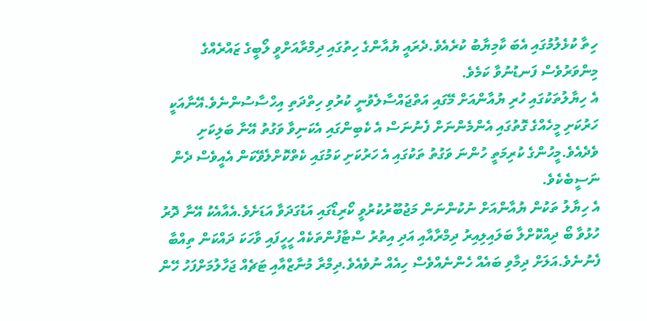ހިތާ ކުޅެލުމުގައި އެބަ ކާމިޔާބު ކުރެއެވެ.ދެރައީ ޔުއާންގެ ހިތުގައި ދިމްރާއަށްވީ ލޯބީގެ ޒައްރެއްގެ މިންވަރުވެސް ފަނޑުނުވާ ކަމެވެ.
އެ ހިޔާލުތަކުގައި ހުރި ޔުއާންއަށް މޭގައި އަތްޖައްސާލެވުނީ ކުރުވި ހިތްދަތި އިހްސާސުންނެވެ.އޭނާއަކީ ހަރުކަށި މީހެއްގެ ގޮތުގައި އެންމެންނަށް ފެނުނަސް އެ ކެބިންގައި އެކަނިވާ ވަގުތު އޭނާ ބަލިކަށި ވެދެއެވެ.މީހުންގެ ކުރިމަތީ ހުންނަ ވަގުތު ތަކުގައި އެ ހަރުކަށި ކަމުގައި ކެތްކޮށްލެވޭކަން އެއީވެސް ދެން ނަސީބެކެވެ.
އެ ހިޔާލު ތަކުން ޔުއާންއަށް ނުކުންނަން މަޖުބޫރުކުރުވީ ކޯރިޑޯގައި އަޑުގަދަވާ އަޑަށެވެ.އެއާއެކު އޭނާ ދޮރު ހުޅުވާ ބޯ ދިއްކޮށްލާ ބަލައިލިއިރު ދިމްރާއާއި އަދި އިތުރު ސްޓާފުންތަކެއް ހީހީފައި ވާހަކަ ދައްކަން ތިއްބާ ފެނުނެވެ.އަލަށް ދިމާވި ބައެއް ހެންނެއްވެސް ހިއެއް ނުވެއެވެ.ދިމްރާ މުނާޒްއާއި ޓަޗެއް ޖަހާލުމަށްފަހު ހޭން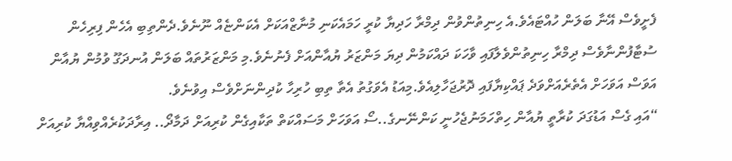ފެށީވެސް އޭނާ ބަލަން ހުއްޓައެވެ.އެ ހިނިތުންވުން ދިމްރާ ހަދިޔާ ކުރީ ހަމައެކަނި މުނާޒްއަކަށް އެކަންޏެއް ނޫނެވެ.ދެންތިބި އެހެން ފިރިހެން ސުޓާފުންނާވެސް ދިމްރާ ހިނިތުންވެލާފައި ވާހަކަ ދައްކަމުން ދިޔަ މަންޒަރު ޔުއާންއަށް ފެނުނެވެ.މި މަންޒަރުތައް ބަލަން އުނދަގޫ ވުމުން ޔުއާން އަވަސް އަވަހަށް އެތެރެއަށްވަދެ ޕައްކިޔާފައި ދޮރުޖަހާލިއެވެ.މިއަޑު އެވަގުތު އެތާ ތިބި ހުރިހާ ކުދިންނަށްވެސް އިވުނެވެ.
“އައި ގެސް އަޑުގަދަ ކުރާތީ ޔުއާން ހިތްހަމަނުޖެހުނީ ކަންނޭނގެ..ސޯ އަވަހަށް މަސައްކަތް ތަކާއިގެން ކުރިއަށް ދަމާދޯ.. އިރާދަކުރެއްވިއްޔާ ކުރިއަށް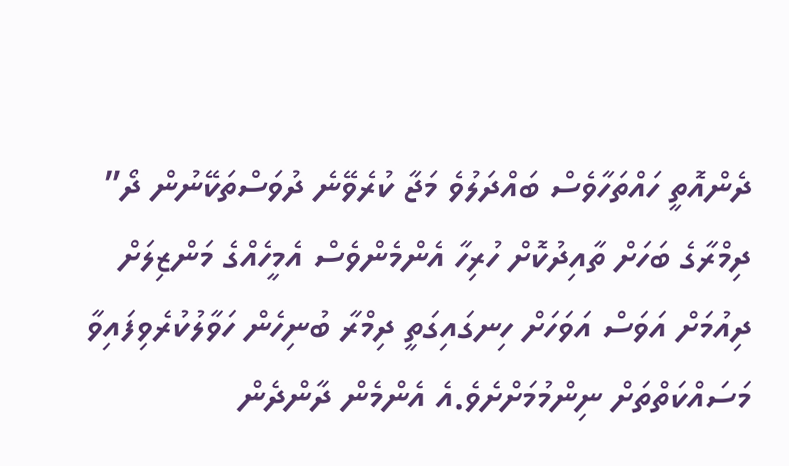ދެންއޮތީ ހައްތަހާވެސް ބައްދަލުވެ މަޖާ ކުރެވޭނެ ދުވަސްތަކޭނުން ދޯ” ދިމްރާގެ ބަހަށް ތާއިދުކޮށް ހުރިހާ އެންމެންވެސް އެމީހެއްގެ މަންޒިލަށް ދިއުމަށް އަވަސް އަވަހަށް ހިނގައިގަތީ ދިމްރާ ބުނިހެން ހަވާލުކުރެވިފައިވާ މަސައްކަތްތަށް ނިންމުމަށްށެވެ.އެ އެންމެން ދާންދެން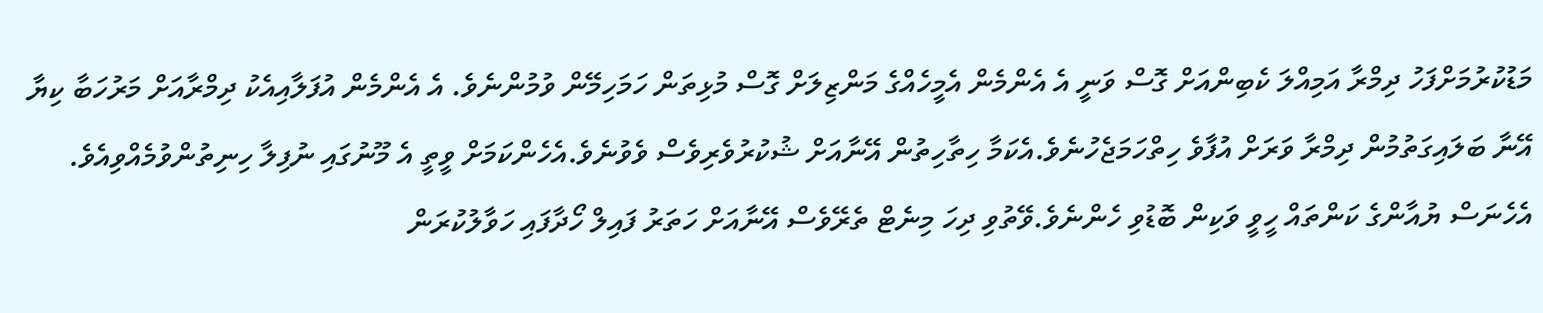މަޑުކުރުމަށްފަހު ދިމްރާ އަމިއްލަ ކެބިންއަށް ގޮސް ވަނީ އެ އެންމެން އެމީހެއްގެ މަންޒިލަށް ގޮސް މުޅިތަން ހަމަހިމޭން ވުމުންނެވެ. އެ އެންމެން އުފަލާއިއެކު ދިމްރާއަށް މަރުހަބާ ކިޔާ އޭނާ ބަލައިގަތުމުން ދިމްރާ ވަރަށް އުފާވެ ހިތްހަމަޖެހުނެވެ.އެކަމާ ހިތާހިތުން އޭނާއަށް ޝުކުރުވެރިވެސް ވެވުނެވެ.އެހެންކަމަށް ވީތީ އެ މޫނުގައި ނުފިލާ ހިނިތުންވުމެއްވިއެވެ.
އެހެނަސް ޔުއާންގެ ކަންތައް ހީވީ ވަކިން ބޮޑުވި ހެންނެވެ.ވޭތުވި ދިހަ މިނެޓް ތެރޭވެސް އޭނާއަށް ހަތަރު ފައިލް ހޯދާފައި ހަވާލުކުރަން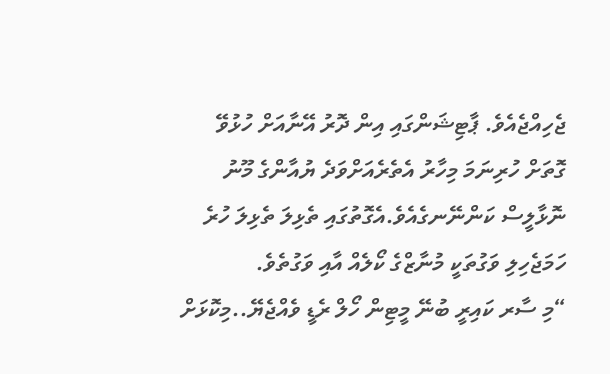ޖެހިއްޖެއެވެ. ޕާޓިޝަންގައި އިން ދޮރު އޭނާއަށް ހުޅުވޭ ގޮތަށް ހުރިނަމަ މިހާރު އެތެރެއަށްވަދެ ޔުއާންގެ މޫނު ނޮޅާލީސް ކަންނޭނގެއެވެ.އެގޮތުގައި ތެޅިލަ ތެޅިލަ ހުރެ ހަމަޖެހިލި ވަގުތަކީ މުނާޒްގެ ކޯލެއް އާއި ވަގުތެވެ.
“މި ސާރ ކައިރީ ބުނޭ މީޓިން ހޯލް ރެޑީ ވެއްޖެޔޭ..މިކޮޅަށް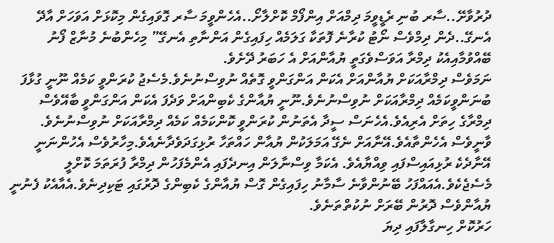ދުރުވާށޭ..ސާރ ބުނި ރެޑީވީމަ ދިމްއަށް އިންފޯމް ކޮށްލާށޯ..އެހެންވީމަ ސާރ ގޮވައިގެން މިކޮޅަށް އަވަހަށް އާދޭ އެނގޭ..ދެން ދިމްވެސް ނޯޓު ކުރާނެ ފޮތަކާ ގަލަމެއް ހިފައިގެން އަންނާތި އެނގޭ” މިހެންބުނެ މުނާޒް ފޯނު ބޭއްވުމާއިއެކު ދިމްރާ އަވަސްވެގަތީ ޔުއާންއަށް އެ ހަބަރު ދޭށެވެ.
ނަމަވެސް ދިމްރާއަކަށް ޔުއާންއަށް އެކަން އަންގަންވީ ގޮތެއް ނުވިސްނުނެވެ.މެސެޖު ކުރަންވީ ކަމެއް ނޫނީ ގުޅާފަ ބުނަންވީކަމެއް ދިމްރާއަކަށް ނުވިސްނުނެވެ.ނޫނީ ޔުއާންގެ ކެބިންއަށް ވަދެފަ އެކަން އަންގަންވީ ބާއޭވެސް ދިމްރާގެ ހިތަށް އެރިއެވެ.އެހެނަސް ސީދާ އެތަނުން ކުރަންވީ ކޮންކަމެއް ކަމެއް ދިމްރާއަކަށް ނުވިސްނުނެވެ.
ވާނީވެސް އެހެންތާއެވެ.އޭނާއަށް ނެގޭ އަމަލަކުން ޔުއާން ހައްތަހާ ރުޅިގަދަވެދާނެއެވެ.މިހާރުވެސް އެހުންނަނީ އޭނާދެކެ ރުޅިއައިސްފައި ވިއްޔާއެވެ. އެކަމާ ވިސްނާލަން އިނދެފައި އެންމެފަހުން ދިމްރާ ފުރަތަމަ ކޮށްލީ މެސެޖެކެވެ.އެއައްފަހު ބޭނުންވާނެ ސާމާނު ހިފައިގެން ގޮސް ޔުއާންގެ ކެބިންގެ ދޮރުގައި ޓަކިދިނެވެ.އެއާއެކު ފެނުނީ ޔުއާންވެސް ދޮރުން ބޭރަށް ނުކުތްތަނެވެ.
ހަރުކޮށް ހިނގާލާފައި ދިޔަ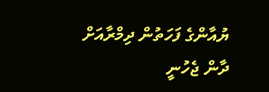ޔުއާންގެ ފަހަތުން ދިމްރާއަށް ދާން ޖެހުނީ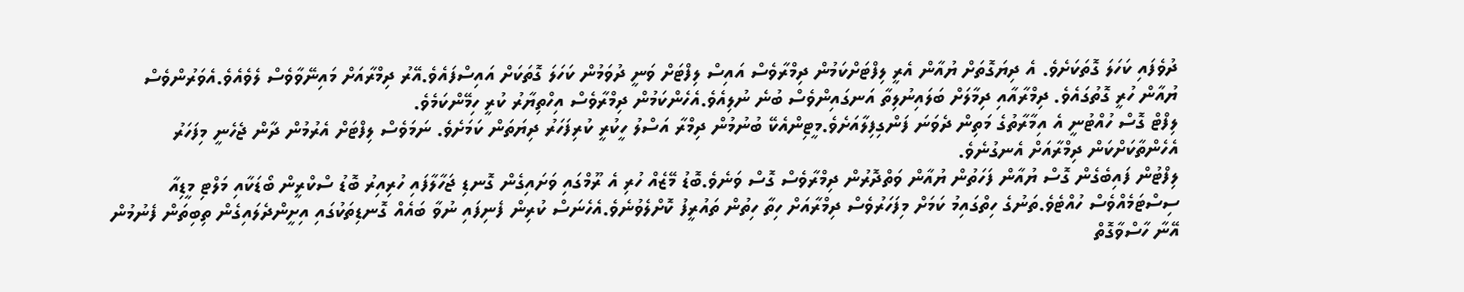ދުވެފައި ކަހަލަ ގޮތަކަށެވެ. އެ ދިޔަގޮތަށް ޔުއާން އެރީ ލިފްޓަށްކަމުން ދިމްރާވެސް އައިސް ލިފްޓަށް ވަނީ ދުވަމުން ކަހަލަ ގޮތަކަށް އައިސްފައެވެ.އޭރު ދިމްރާއަށް މައިނޭވާވެސް ލެވެއެވެ.އެވަރުންވެސް ޔުއާން ހުރީ ގޮތުގައެވެ. ދިމްރާއާއި ދިމާލަށް ބަލައިނުލިތާ އަނގައިންވެސް ބުނެ ނުލިއެވެ.އެހެންކަމުން ދިމްރާވެސް އިހްތިޔާރު ކުރީ ހިމޭންކަމެވެ.
ލިފްޓް ގޮސް ހުއްޓުނީ އެ އިމާރާތުގެ މަތިން ދެވަނަ ފަންގިފިލާއަށެވެ.މީޓިންއެކޭ ބުނުމުން ދިމްރާ އަސްލު ހީކުރީ ކުރިފަހަރު ދިޔަތަން ކަމަށެވެ. ނަމަވެސް ލިފްޓަށް އެރުމުން ދާން ޖެހެނީ މިފަހަރު އެހެންތާކަށްކަން ދިމްރާއަށް އެނގުނެވެ.
ލިފްޓުން ފައިބެގެން ގޮސް ޔުއާން ފަހަތުން ޔުއާން ވަތްދޮރުން ދިމްރާވެސް ގޮސް ވަނެވެ.ބޮޑު މޭޒެއް ހުރި އެ ރޫމްގައި ވަށައިގެން ގޮނޑި ޖަހާލާފައި ހުރިއިރު ބޮޑު ސްކްރީން ބޯޑަކާއި މަލްޓި މީޑިއާ ސިސްޓަމެއްވެސް ހުއްޓެވެ.ތަނުގެ ހިތްގައިމު ކަމަށް މިފަހަރުވެސް ދިމްރާއަށް ހިތާ ހިތުން ތައުރީފު ކޮށްލެވުނެވެ.އެހެނަސް ކުރިން ފެނިފައި ނުވާ ބައެއް ގޮނޑިތަކުގައި އިށީންދެލައިގެން ތިބިތަން ފެނުމުން އޭނާ ހާސްވާގޮތް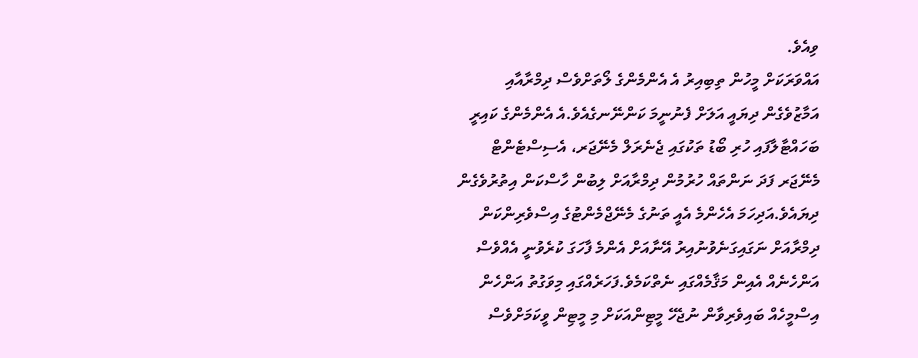ވިއެވެ.
އައްވަރަކަށް މީހުން ތިބިއިރު އެ އެންމެންގެ ލޯތަށްވެސް ދިމްރާއާއި އަމާޒުވެގެން ދިޔައީ އަލަށް ފެނުނީމަ ކަންނޭނގެއެވެ.އެ އެންމެންގެ ކައިރީ ބަހައްޓާލާފައި ހުރި ބޯޑު ތަކުގައި ޖެނެރަލް މެނޭޖަރ، އެސިސްޓެންޓް މެނޭޖަރ ފަދަ ނަންތައް ހުރުމުން ދިމްރާއަށް ލިބުން ހާސްކަން އިތުރުވެގެން ދިޔައެވެ.އަދިހަމަ އެހެންމެ އެއީ ތަނުގެ މެނޭޖްމެންޓުގެ އިސްވެރިންކަން ދިމްރާއަށް ނަގައިގަނެވުނުއިރު އޭނާއަށް އެންމެ ފާހަގަ ކުރެވުނީ އެއްވެސް އަންހެނެއް އެއިން މަޤާމެއްގައި ނެތްކަމެވެ.ފަހަރެއްގައި މިވަގުތު އަންހެން އިސްމީހެއް ބައިވެރިވާން ނުޖެހޭ މީޓިންއަކަށް މި މީޓިން ވީކަމަށްވެސް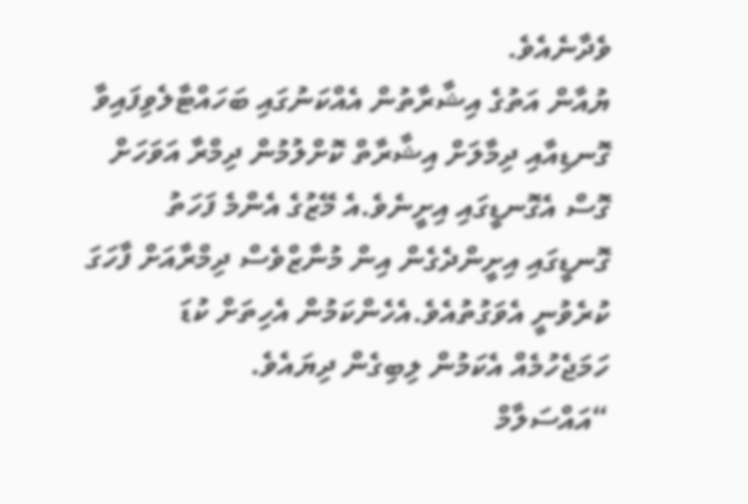ވެދާނެއެވެ.
ޔުއާން އަތުގެ އިޝާރާތުން އެއްކަނުގައި ބަހައްޓާލެވިފައިވާ ގޮނޑިއާއި ދިމާލަށް އިޝާރާތް ކޮށްލުމުން ދިމްރާ އަވަހަށް ގޮސް އެގޮނޑީގައި އިށީނެވެ.އެ މޭޒުގެ އެންމެ ފަހަތު ގޮނޑީގައި އިށީންދެގެން އިން މުނާޒްވެސް ދިމްރާއަށް ފާހަގަ ކުރެވުނީ އެވަގުތުއެވެ.އެހެންކަމުން އެހިތަށް ކުޑަ ހަމަޖެހުމެއް އެކަމުން ލިބިގެން ދިޔައެވެ.
“އައްސަލާމް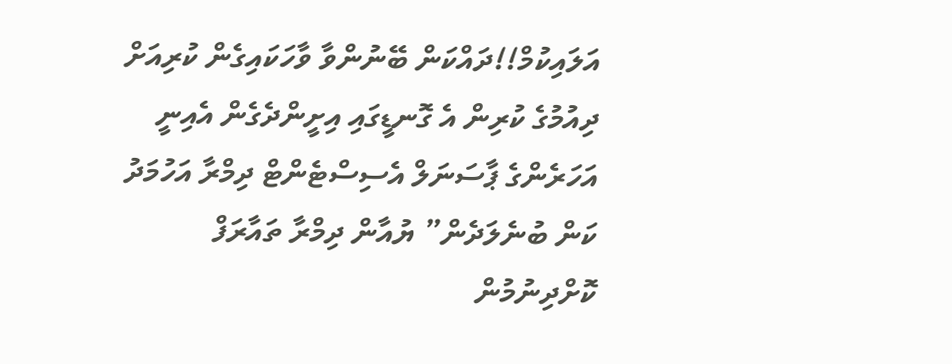އަލައިކުމް!!ދައްކަން ބޭނުންވާ ވާހަކައިގެން ކުރިއަށް ދިއުމުގެ ކުރިން އެ ގޮނޑީގައި އިށީންދެގެން އެއިނީ އަހަރެންގެ ޕާސަނަލް އެސިސްޓެންޓް ދިމްރާ އަހުމަދު ކަން ބުނެލަދެން” ޔުއާން ދިމްރާ ތައާރަފް ކޮށްދިނުމުން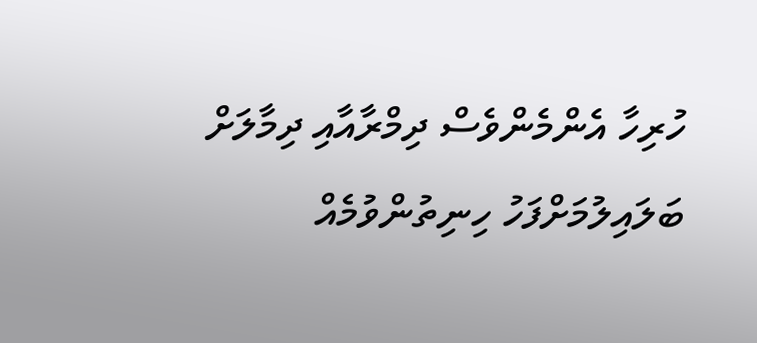ހުރިހާ އެންމެންވެސް ދިމްރާއާއި ދިމާލަށް ބަލައިލުމަށްފަހު ހިނިތުންވުމެއް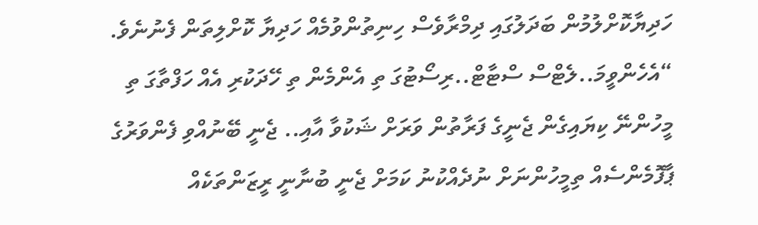ހަދިޔާކޮށްލުމުން ބަދަލުގައި ދިމްރާވެސް ހިނިތުންވުމެއް ހަދިޔާ ކޮށްލިތަން ފެނުނެވެ.
“އެހެންވީމަ..ލެޓްސް ސްޓާޓް..ރިސޯޓުގަ ތި އެންމެން ތި ހޭދަކުރި އެއް ހަފްތާގަ ތި މީހުންނޭ ކިޔައިގެން ޖެނީގެ ފަރާތުން ވަރަށް ޝަކުވާ އާއި.. ޖެނީ ބޭނުއްވި ފެންވަރުގެ ޕާފޮމެންސެއް ތިމީހުންނަށް ނުދެއްކުނު ކަމަށް ޖެނީ ބުނާނީ ރީޒަންތަކެއް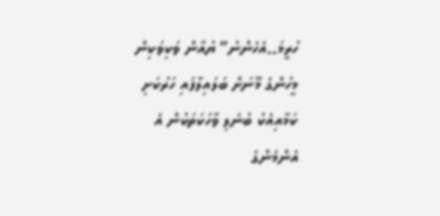ހުރީމަ..އެހެންނު” ޔުއާން ވަކިވަކިން މީހުންގެ މޫނަށް ބަލައިލާފައި ހަރުކަށި ކަމާއިއެކު ބުނެލި ވާހަކަތަކުން އެ އެންމެންގެ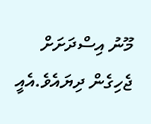މޫނު އިސްދަށަށް ޖެހިގެން ދިޔައެވެ.އެއީ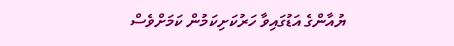ޔުއާންގެ އަޑުގައިވާ ހަރުކަށިކަމުން ކަމަށްވެސް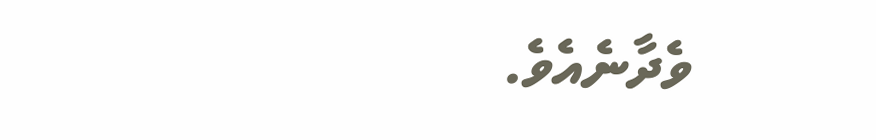ވެދާނެއެވެ.